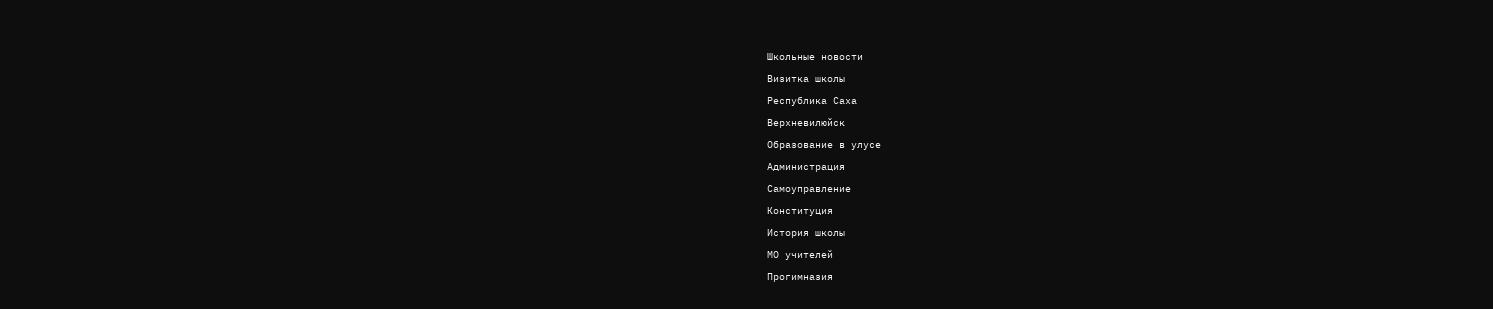Школьные новости
Визитка школы
Республика Саха
Верхневилюйск
Образование в улусе
Администрация
Самоуправление
Конституция
История школы
МО учителей
Прогимназия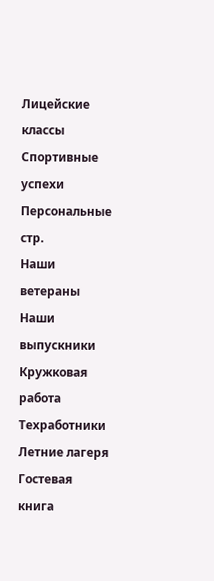Лицейские классы
Спортивные успехи
Персональные стр.
Наши ветераны
Наши выпускники
Кружковая работа
Техработники
Летние лагеря
Гостевая книга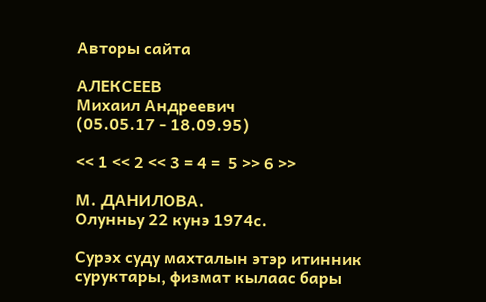Авторы сайта

АЛЕКСЕЕВ
Михаил Андреевич
(05.05.17 - 18.09.95)

<< 1 << 2 << 3 = 4 =  5 >> 6 >>

М. ДАНИЛОВА.
Олунньу 22 кунэ 1974с.

Сурэх суду махталын этэр итинник суруктары, физмат кылаас бары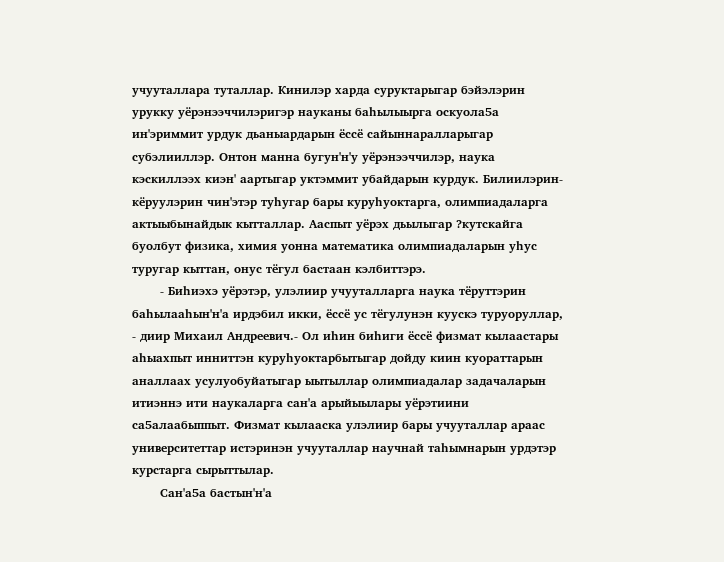учууталлара туталлар. Кинилэр харда суруктарыгар бэйэлэрин урукку уёрэнээччилэригэр науканы баhылыырга оскуола5а ин'эриммит урдук дьаныардарын ёссё сайыннаралларыгар субэлииллэр. Онтон манна бугун'н'у уёрэнээччилэр, наука кэскиллээх киэн' аартыгар уктэммит убайдарын курдук. Билиилэрин-кёруулэрин чин'этэр туhугар бары куруhуоктарга, олимпиадаларга актыыбынайдык кытталлар. Ааспыт уёрэх дьылыгар ?кутскайга буолбут физика, химия уонна математика олимпиадаларын уhус туругар кыттан, онус тёгул бастаан кэлбиттэрэ.
       - Биhиэхэ уёрэтэр, улэлиир учууталларга наука тёруттэрин баhылааhын'н'а ирдэбил икки, ёссё ус тёгулунэн куускэ туруоруллар, - диир Михаил Андреевич.- Ол иhин биhиги ёссё физмат кылаастары аhыахпыт инниттэн куруhуоктарбытыгар дойду киин куораттарын аналлаах усулуобуйатыгар ыытыллар олимпиадалар задачаларын итиэннэ ити наукаларга сан'а арыйыылары уёрэтиини са5алаабыппыт. Физмат кылааска улэлиир бары учууталлар араас университеттар истэринэн учууталлар научнай таhымнарын урдэтэр курстарга сырыттылар.
       Сан'а5а бастын'н'а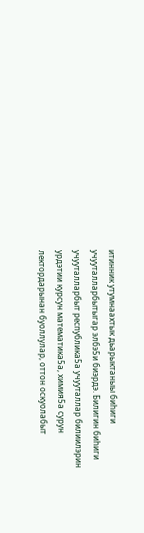итинник утумнаахтык дьарыктаныы биhиги учууталларбытыгар элбэ5и биэрдэ. Билигин биhиги учууталларбыт республика5а учууталлар билиилэрин урдэтии курсун математика5а, химия5а сурун лектордарынан буоллулар, оттон оскуолабыт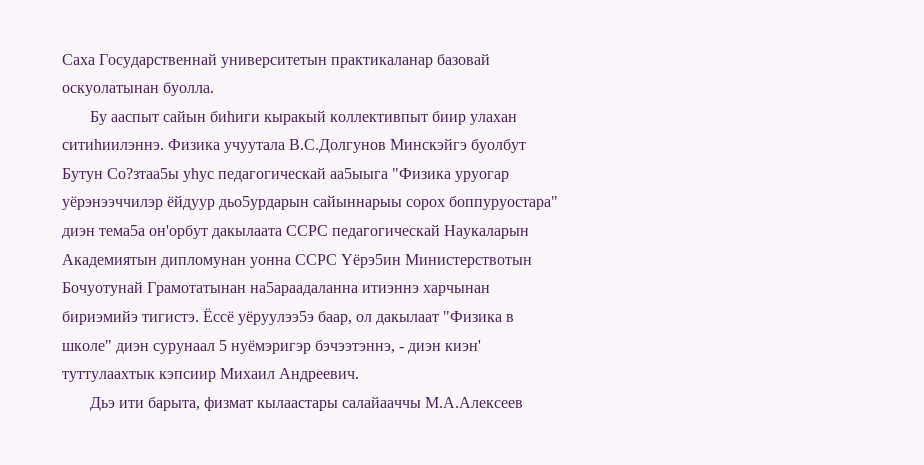Саха Государственнай университетын практикаланар базовай оскуолатынан буолла.
       Бу ааспыт сайын биhиги кыракый коллективпыт биир улахан ситиhиилэннэ. Физика учуутала В.С.Долгунов Минскэйгэ буолбут Бутун Со?зтаа5ы уhус педагогическай аа5ыыга "Физика уруогар уёрэнээччилэр ёйдуур дьо5урдарын сайыннарыы сорох боппуруостара" диэн тема5а он'орбут дакылаата ССРС педагогическай Наукаларын Академиятын дипломунан уонна ССРС Yёрэ5ин Министерствотын Бочуотунай Грамотатынан на5араадаланна итиэннэ харчынан бириэмийэ тигистэ. Ёссё уёруулээ5э баар, ол дакылаат "Физика в школе" диэн сурунаал 5 нуёмэригэр бэчээтэннэ, - диэн киэн' туттулаахтык кэпсиир Михаил Андреевич.
       Дьэ ити барыта, физмат кылаастары салайааччы М.А.Алексеев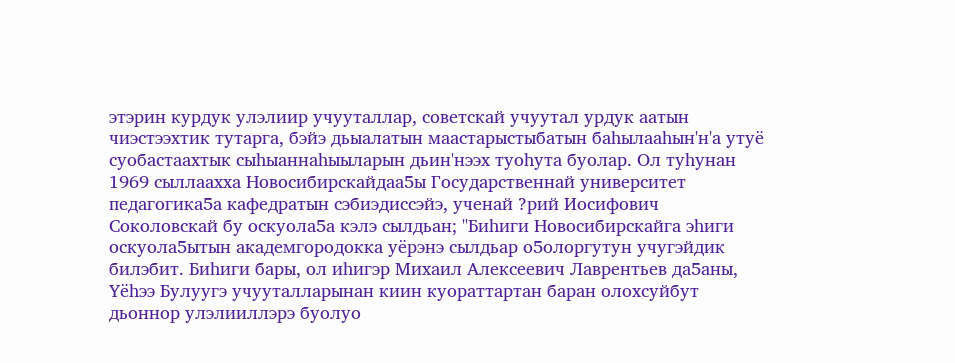этэрин курдук улэлиир учууталлар, советскай учуутал урдук аатын чиэстээхтик тутарга, бэйэ дьыалатын маастарыстыбатын баhылааhын'н'а утуё суобастаахтык сыhыаннаhыыларын дьин'нээх туоhута буолар. Ол туhунан 1969 сыллаахха Новосибирскайдаа5ы Государственнай университет педагогика5а кафедратын сэбиэдиссэйэ, ученай ?рий Иосифович Соколовскай бу оскуола5а кэлэ сылдьан; "Биhиги Новосибирскайга эhиги оскуола5ытын академгородокка уёрэнэ сылдьар о5олоргутун учугэйдик билэбит. Биhиги бары, ол иhигэр Михаил Алексеевич Лаврентьев да5аны, Yёhээ Булуугэ учууталларынан киин куораттартан баран олохсуйбут дьоннор улэлииллэрэ буолуо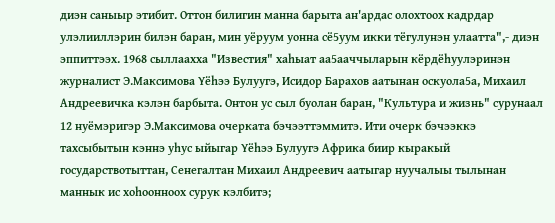диэн саныыр этибит. Оттон билигин манна барыта ан'ардас олохтоох кадрдар улэлииллэрин билэн баран, мин уёруум уонна сё5уум икки тёгулунэн улаатта",- диэн эппиттээх. 1968 сыллаахха "Известия" хаhыат аа5ааччыларын кёрдёhуулэринэн журналист Э.Максимова Yёhээ Булуугэ, Исидор Барахов аатынан оскуола5а, Михаил Андреевичка кэлэн барбыта. Онтон ус сыл буолан баран, "Культура и жизнь" сурунаал 12 нуёмэригэр Э.Максимова очерката бэчээттэммитэ. Ити очерк бэчээккэ тахсыбытын кэннэ уhус ыйыгар Yёhээ Булуугэ Африка биир кыракый государствотыттан, Сенегалтан Михаил Андреевич аатыгар нуучалыы тылынан маннык ис хоhоонноох сурук кэлбитэ;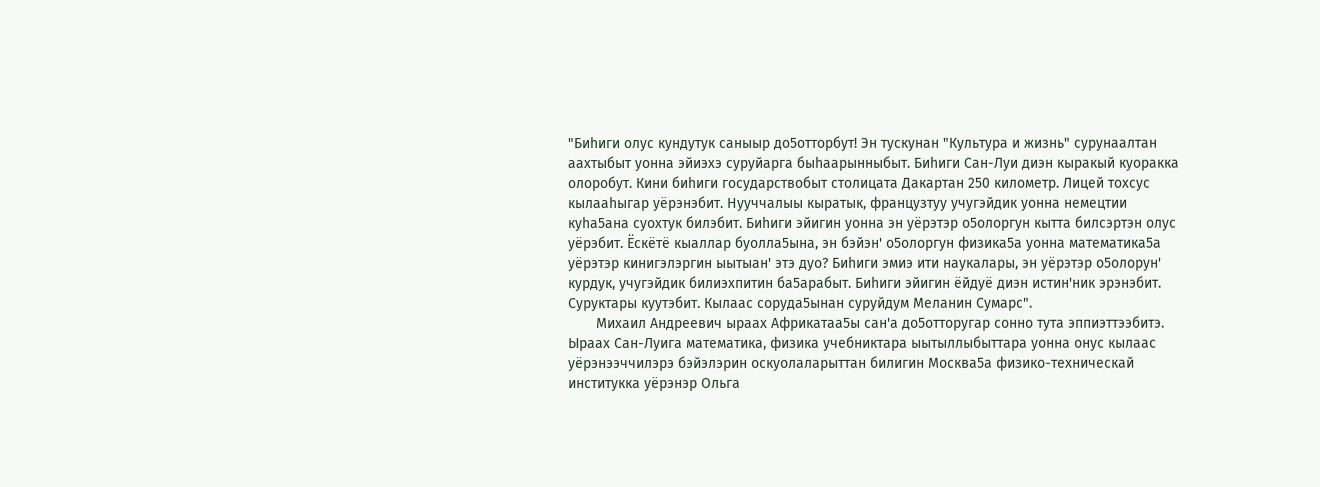"Биhиги олус кундутук саныыр до5отторбут! Эн тускунан "Культура и жизнь" сурунаалтан аахтыбыт уонна эйиэхэ суруйарга быhаарынныбыт. Биhиги Сан-Луи диэн кыракый куоракка олоробут. Кини биhиги государствобыт столицата Дакартан 250 километр. Лицей тохсус кылааhыгар уёрэнэбит. Нууччалыы кыратык, французтуу учугэйдик уонна немецтии куhа5ана суохтук билэбит. Биhиги эйигин уонна эн уёрэтэр о5олоргун кытта билсэртэн олус уёрэбит. Ёскётё кыаллар буолла5ына, эн бэйэн' о5олоргун физика5а уонна математика5а уёрэтэр кинигэлэргин ыытыан' этэ дуо? Биhиги эмиэ ити наукалары, эн уёрэтэр о5олорун' курдук, учугэйдик билиэхпитин ба5арабыт. Биhиги эйигин ёйдуё диэн истин'ник эрэнэбит. Суруктары куутэбит. Кылаас соруда5ынан суруйдум Меланин Сумарс".
       Михаил Андреевич ыраах Африкатаа5ы сан'а до5отторугар сонно тута эппиэттээбитэ. Ыраах Сан-Луига математика, физика учебниктара ыытыллыбыттара уонна онус кылаас уёрэнээччилэрэ бэйэлэрин оскуолаларыттан билигин Москва5а физико-техническай институкка уёрэнэр Ольга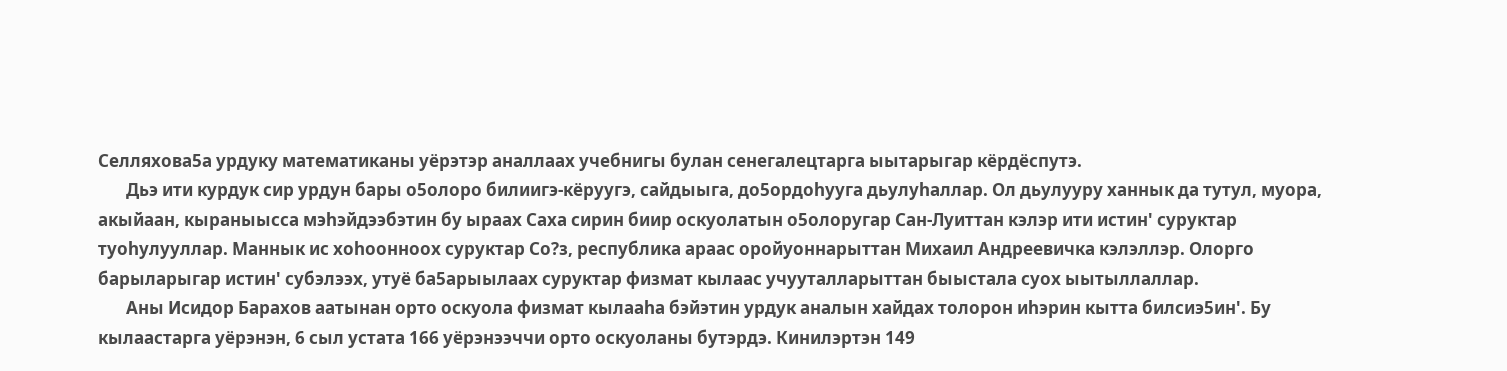Селляхова5а урдуку математиканы уёрэтэр аналлаах учебнигы булан сенегалецтарга ыытарыгар кёрдёспутэ.
       Дьэ ити курдук сир урдун бары о5олоро билиигэ-кёруугэ, сайдыыга, до5ордоhууга дьулуhаллар. Ол дьулууру ханнык да тутул, муора, акыйаан, кыраныысса мэhэйдээбэтин бу ыраах Саха сирин биир оскуолатын о5олоругар Сан-Луиттан кэлэр ити истин' суруктар туоhулууллар. Маннык ис хоhоонноох суруктар Со?з, республика араас оройуоннарыттан Михаил Андреевичка кэлэллэр. Олорго барыларыгар истин' субэлээх, утуё ба5арыылаах суруктар физмат кылаас учууталларыттан быыстала суох ыытыллаллар.
       Аны Исидор Барахов аатынан орто оскуола физмат кылааhа бэйэтин урдук аналын хайдах толорон иhэрин кытта билсиэ5ин'. Бу кылаастарга уёрэнэн, 6 сыл устата 166 уёрэнээччи орто оскуоланы бутэрдэ. Кинилэртэн 149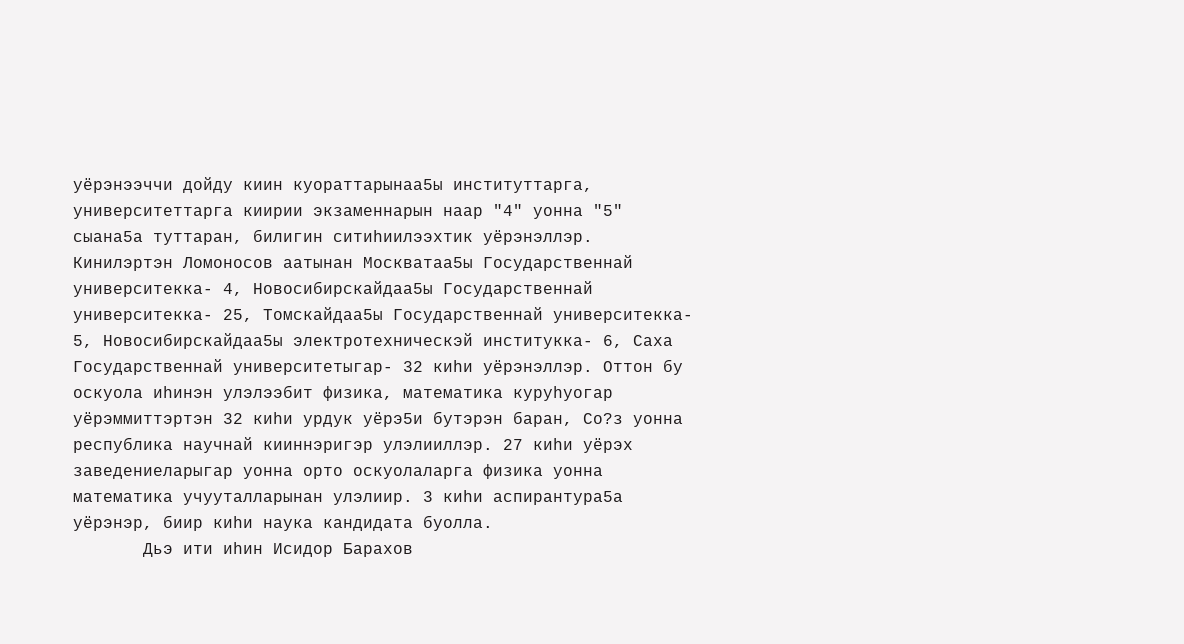уёрэнээччи дойду киин куораттарынаа5ы институттарга, университеттарга киирии экзаменнарын наар "4" уонна "5" сыана5а туттаран, билигин ситиhиилээхтик уёрэнэллэр. Кинилэртэн Ломоносов аатынан Москватаа5ы Государственнай университекка- 4, Новосибирскайдаа5ы Государственнай университекка- 25, Томскайдаа5ы Государственнай университекка- 5, Новосибирскайдаа5ы электротехническэй институкка- 6, Саха Государственнай университетыгар- 32 киhи уёрэнэллэр. Оттон бу оскуола иhинэн улэлээбит физика, математика куруhуогар уёрэммиттэртэн 32 киhи урдук уёрэ5и бутэрэн баран, Со?з уонна республика научнай кииннэригэр улэлииллэр. 27 киhи уёрэх заведениеларыгар уонна орто оскуолаларга физика уонна математика учууталларынан улэлиир. 3 киhи аспирантура5а уёрэнэр, биир киhи наука кандидата буолла.
       Дьэ ити иhин Исидор Барахов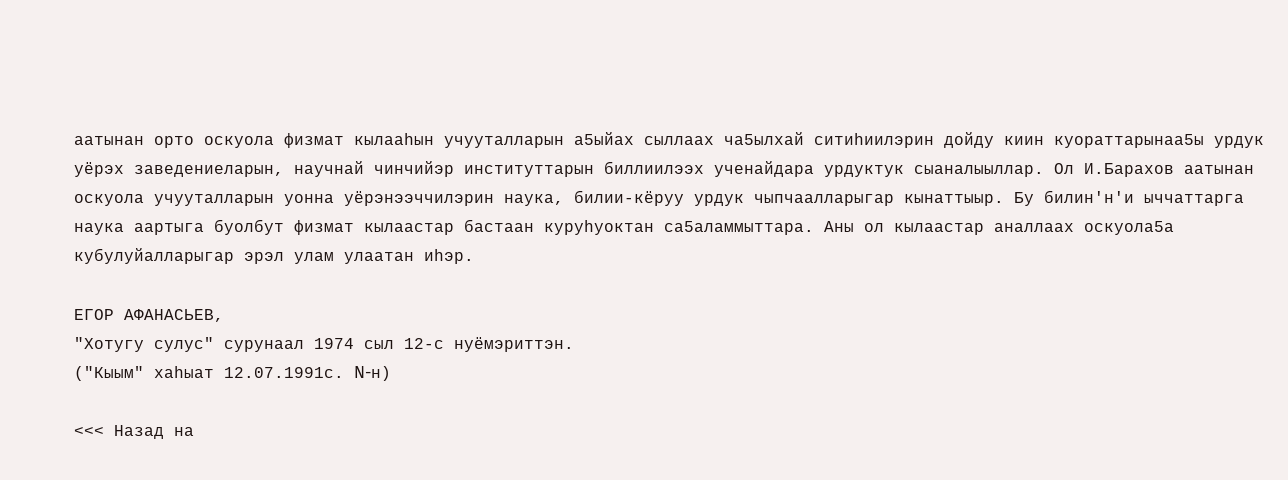аатынан орто оскуола физмат кылааhын учууталларын а5ыйах сыллаах ча5ылхай ситиhиилэрин дойду киин куораттарынаа5ы урдук уёрэх заведениеларын, научнай чинчийэр институттарын биллиилээх ученайдара урдуктук сыаналыыллар. Ол И.Барахов аатынан оскуола учууталларын уонна уёрэнээччилэрин наука, билии-кёруу урдук чыпчаалларыгар кынаттыыр. Бу билин'н'и ыччаттарга наука аартыга буолбут физмат кылаастар бастаан куруhуоктан са5аламмыттара. Аны ол кылаастар аналлаах оскуола5а кубулуйалларыгар эрэл улам улаатан иhэр.

ЕГОР АФАНАСЬЕВ,
"Хотугу сулус" сурунаал 1974 сыл 12-с нуёмэриттэн.
("Кыым" хаhыат 12.07.1991с. N-н)

<<< Назад на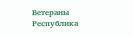Ветераны                                                                                        Республика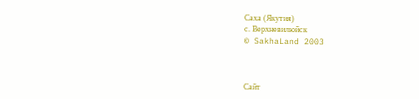Саха (Якутия)
с. Верхневилюйск
© SakhaLand 2003



Сайт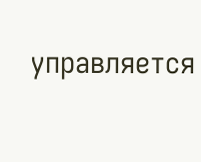управляется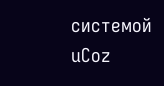системой uCoz